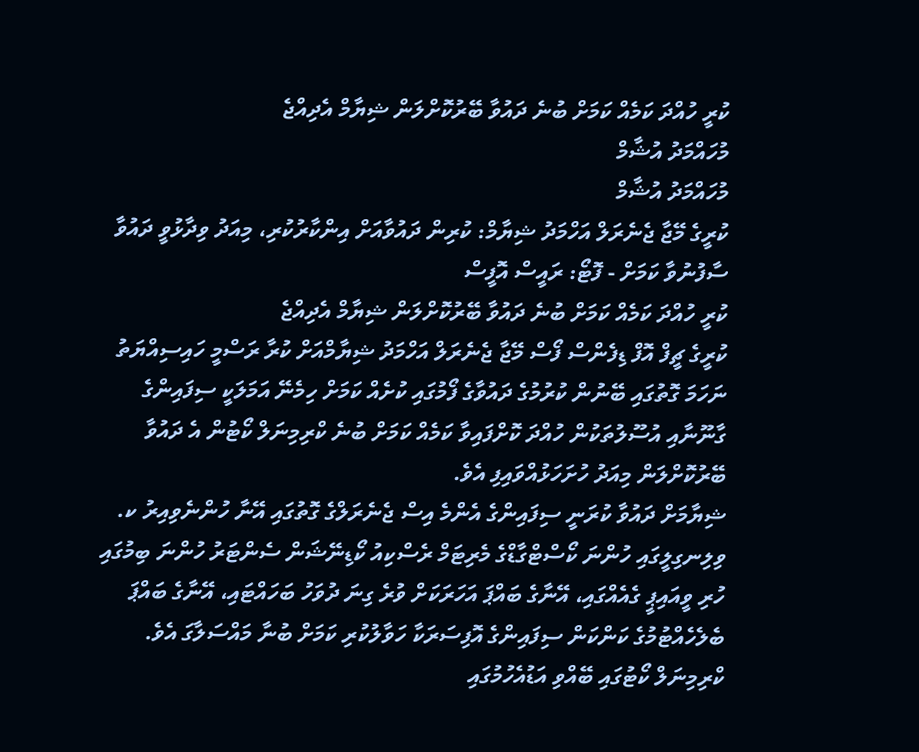ކުރީ ހުއްދަ ކަމެއް ކަމަށް ބުނެ ދައުވާ ބޭރުކޮށްލަން ޝިޔާމް އެދިއްޖެ
މުހައްމަދު އުޝާމް
މުހައްމަދު އުޝާމް
ކުރީގެ މޭޖާ ޖެނެރަލް އަހްމަދު ޝިޔާމް: ކުރިން ދައުވާއަށް އިންކާރުކުރި، މިއަދު ވިދާޅުވީ ދައުވާ ސާފުނުވާ ކަމަށް - ފޮޓޯ: ރައީސް އޮފީސް
ކުރީ ހުއްދަ ކަމެއް ކަމަށް ބުނެ ދައުވާ ބޭރުކޮށްލަން ޝިޔާމް އެދިއްޖެ
ކުރީގެ ޗީފް އޮފް ޑިފެންސް ފޯސް މޭޖާ ޖެނެރަލް އަހްމަދު ޝިޔާމްއަށް ކުރާ ރަސްމީ ހައިސިއްޔަތު ނަހަމަ ގޮތުގައި ބޭނުން ކުރުމުގެ ދައުވާގެ ފޯމުގައި ކުށެއް ކަމަށް ހިމެނޭ އަމަލަކީ ސިފައިންގެ ގާނޫނާއި އުސޫލުތަކުން ހުއްދަ ކޮށްފައިވާ ކަމެއް ކަމަށް ބުނެ ކްރިމިނަލް ކޯޓުން އެ ދައުވާ ބޭރުކޮށްލަން މިއަދު ހުށަހަޅުއްވައިފި އެވެ.
ޝިޔާމަށް ދައުވާ ކުރަނީ ސިފައިންގެ އެންމެ އިސް ޖެނެރަލްގެ ގޮތުގައި އޭނާ ހުންނެވިއިރު ކ. ވިލިނގިލީގައި ހުންނަ ކޯސްޓްގާޑްގެ މެރިޓަމް ރެސްކިއު ކޯޑިނޭޝަން ސެންޓަރު ހުންނަ ބިމުގައި ހުރި ވީއައިޕީ ގެއެއްގައި، އޭނާގެ ބައްޕަ އަހަރަކަށް ވުރެ ގިނަ ދުވަހު ބަހައްޓައި، އޭނާގެ ބައްޕަ ބެލެހެއްޓުމުގެ ކަންކަން ސިފައިންގެ އޮފިސަރަކާ ހަވާލުކުރި ކަމަށް ބުނާ މައްސަލާގަ އެވެ.
ކްރިމިނަލް ކޯޓުގައި ބޭއްވި އަޑުއެހުމުގައި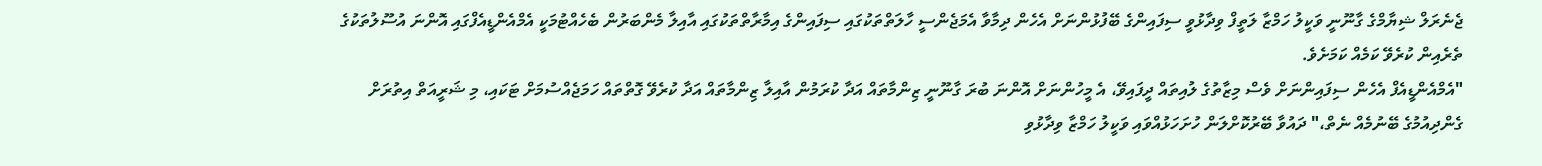ޖެނެރަލް ޝިޔާމްގެ ގާނޫނީ ވަކީލު ހަމްޒާ ލަތީފް ވިދާޅުވީ ސިފައިންގެ ބޭފުޅުންނަށް އެހެން ދިމާވާ އެމަޖެންސީ ހާލަތްތަކުގައި ސިފައިންގެ އިމާރާތްތަކުގައި އާއިލާ މެންބަރުން ބެހެއްޓުމަކީ އެމްއެންޑީއެފްގައި އޮންނަ އުސޫލުތަކުގެ ތެރެއިން ކުރެވޭ ކަމެއް ކަމަށެވެ.
"އެމްއެންޑީއެފް އެހެން ސިފައިންނަށް ވެސް މިޒާތުގެ ލުއިތައް ދީފައިވޭ، އެ މީހުންނަށް އޮންނަ ބުރަ ގާނޫނީ ޒިންމާތައް އަދާ ކުރަމުން އާއިލާ ޒިންމާތައް އަދާ ކުރެވޭ ގޮތްތައް ހަމަޖެއްސުމަށް ޓަކައި، މި ޝަރީއަތް އިތުރަށް ގެންދިއުމުގެ ބޭނުމެއް ނެތް،" ދައުވާ ބޭރުކޮށްލަން ހުށަހަޅުއްވައި ވަކީލު ހަމްޒާ ވިދާޅުވި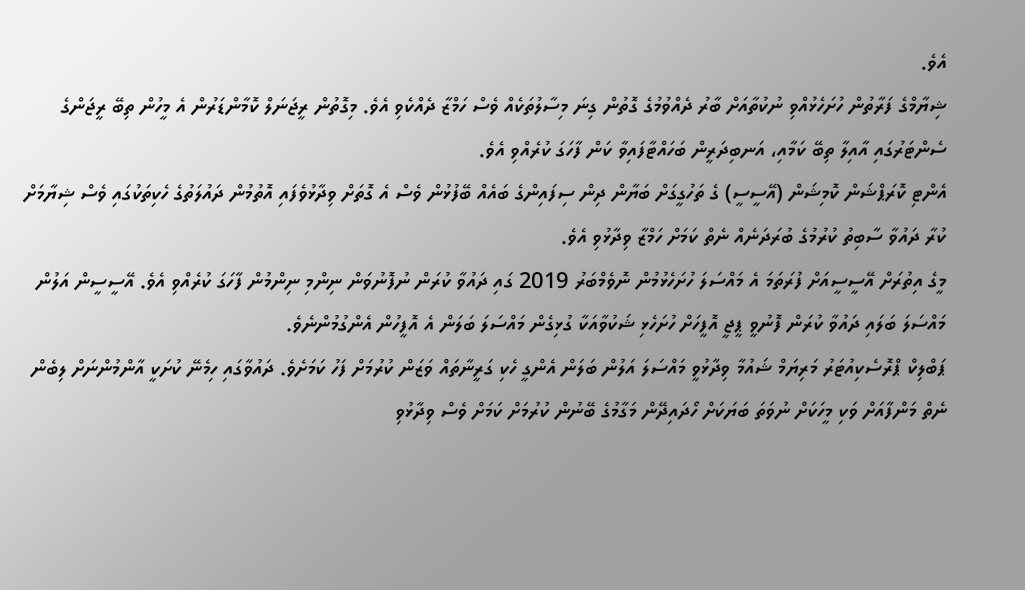އެވެ.
ޝިޔާމްގެ ފަރާތުން ހުށަހެޅުއްވި ނުކުތާއަށް ބާރު ދެއްވުމުގެ ގޮތުން ގިނަ މިސާލުތަކެއް ވެސް ހަމްޒާ ދެއްކެވި އެވެ. މިގޮތުން ރީޖަނަލް ކޮމާންޑަރުން އެ މީހުން ތިބޭ ރީޖަންގެ ސެންޓަރުގައި އާއިލާ ތިބޭ ކަމާއި، އަނބިދަރީން ބަހައްޓާފައިވާ ކަން ފާހަގަ ކުރެއްވި އެވެ.
އެންޓި ކޮރަޕްޝަން ކޮމިޝަން (އޭސީސީ) ގެ ތަހުގީގަށް ބަޔާން ދިން ސިފައިންގެ ބައެއް ބޭފުޅުން ވެސް އެ ގޮތަށް ވިދާޅުވެފައި އޮތުމުން ދައުލަތުގެ ހެކިތަކުގައި ވެސް ޝިޔާމަށް ކުރާ ދައުވާ ސާބިތު ކުރުމުގެ ބުރަދަނެއް ނެތް ކަމަށް ހަމްޒާ ވިދާޅުވި އެވެ.
މީގެ އިތުރަށް އޭސީސީއަށް ފުރަތަމަ އެ މައްސަލަ ހުށަހެޅުމުން ނޮވެމްބަރު 2019 ގައި ދައުވާ ކުރަން ނުފޮނުވަން ނިންމި ނިންމުން ފާހަގަ ކުރެއްވި އެވެ. އޭސީސީން އަލުން މައްސަލަ ބަލައި ދައުވާ ކުރަން ފޮނުވީ ޕީޖީ އޮފީހަށް ހުށަހެޅި ޝަކުވާއަކާ ގުޅިގެން މައްސަލަ ބަލަން އެ އޮފީހުން އެންގުމުންނެވެ.
ޕަބްލިކް ޕްރޮސެކިއުޓަރު މަރިޔަމް ޝައުމާ ވިދާޅުވީ މައްސަލަ އަލުން ބަލަން އެންގީ ހެކި ގަރީނާތައް ވަޒަން ކުރުމަށް ފަހު ކަމަށެވެ. ދައުވާގައި ހިމެނޭ ކުށަކީ އާންމުންނަށް ލިބެން ނެތް މަންފާއަށް ވަކި މީހަކަށް ނުވަތަ ބަޔަކަށް ހޯދައިދޭން މަގާމުގެ ބޭނުން ކުރުމަށް ކަމަށް ވެސް ވިދާޅުވި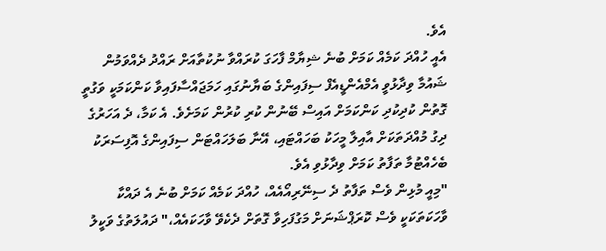އެވެ.
އެއީ ހުއްދަ ކަމެއް ކަމަށް ބުނެ ޝިޔާމް ފާހަގަ ކުރައްވާ ނުކުތާއަށް ރައްދު ދެއްވަމުން ޝައުމާ ވިދާޅުވީ އެމްއެންޑީއެފް ސިފައިންގެ ބަޔާނުގައި ހަމަޖައްސާފައިވާ ކަންކަމަކީ ވަގުތީ ގޮތުން ކުދިކުދި ކަންކަމަށް އައިސް ބޭނުން ކުރި ކުރުން ކަމަށެވެ. އެ ކަމާ، ދެ އަހަރުގެ ދިގު މުއްދަތަކަށް އާއިލާ މީހަކު ބަހައްޓައި، އޭނާ ބަލަހައްޓަން ސިފައިންގެ އޮފިސަރަކު ބެހެއްޓުމާ ތަފާތު ކަމަށް ވިދާޅުވި އެވެ.
"މިއީ މުޅިން ވެސް ތަފާތު ދެ ސިނޭރިއޯއެއް، ހުއްދަ ކަމެއް ކަމަށް ބުނެ އެ ދައްކާ ވާހަކަތަކަކީ ވެސް ކޮރަޕްޝަނަށް މަގުފަހިވާ ގޮތަށް ދެކެވޭ ވާހަކައެއް،" ދައުލަތުގެ ވަކީލު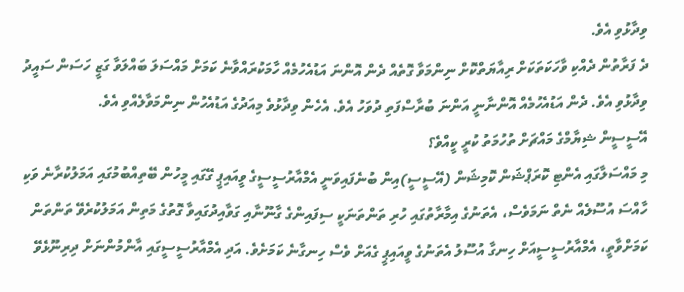ވިދާޅުވި އެވެ.
ދެ ފަރާތުން ދެއްކި ވާހަކަތަކަށް ރިއާޔަތްކޮށް ނިންމަވާ ގޮތެއް ދެން އޮންނަ އަޑުއެހުމެއް ހާމަކުރައްވާނެ ކަމަށް މައްސަލަ ބައްލަވާ ގަޒީ ހަސަން ސައީދު ވިދާޅުވި އެވެ. ދެން އަޑުއެހުމެއް އޮންނާނީ އަންނަ ބުރާސްފަތި ދުވަހު އެވެ. އެހެން ވިދާޅުވެ މިއަދުގެ އަޑުއެހުން ނިންމަވާލެއްވި އެވެ.
އޭސީސީން ޝިޔާމްގެ މައްޗަށް ތުހުމަތު ކުރީ ކީއްވެ؟
މި މައްސަލާގައި އެންޓި ކޮރަޕްޝަން ކޮމިޝަން (އޭސީސީ)އިން ބުނެފައިވަނީ އެމްއާރުސީސީގެ ވީއައިޕީ ގޭގައި މީހުން ބޭތިއްބުމުގައި އަމަލުކުރާނެ ވަކި ހާއްސަ އުސޫލެއް ނެތް ނަމަވެސް، އެތަނުގެ އިމާރާތުގައި ހުރި ތަންތަނަކީ ސިފައިންގެ ގާނޫނާއި ގަވާއިދުގައިވާ ގޮތުގެ މަތިން އަމަލުކުރެވޭ ތަންތަން ކަމަށްވާތީ، އެމްއާރުސީސީއަށް ހިނގާ އުސޫލު އެތަނުގެ ވީއައިޕީ ގެއަށް ވެސް ހިނގާނެ ކަމަށެވެ. އަދި އެމްއާރުސީސީގައި އާންމުންނަށް ދިރިނޫޅެވޭ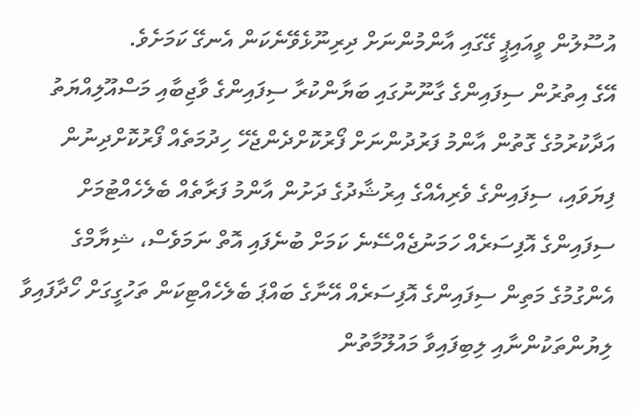އުސޫލުން ވީއައިޕީ ގޭގައި އާންމުންނަށް ދިރިނޫޅެވޭނެކަން އެނގޭ ކަމަށެވެ.
އޭގެ އިތުރުން ސިފައިންގެ ގާނޫނުގައި ބަޔާންކުރާ ސިފައިންގެ ވާޖިބާއި މަސްއޫލިއްޔަތު އަދާކުރުމުގެ ގޮތުން އާންމު ފަރުދުންނަށް ފޯރުކޮށްދެންޖެހޭ ހިދުމަތެއް ފޯރުކޮށްދިނުން ފިޔަވައި، ސިފައިންގެ ވެރިއެއްގެ އިރުޝާދުގެ ދަށުން އާންމު ފަރާތެއް ބެލެހެއްޓުމަށް ސިފައިންގެ އޮފިސަރެއް ހަމަނުޖެއްސޭނެ ކަމަށް ބުނެފައި އޮތް ނަމަވެސް، ޝިޔާމްގެ އެންގުމުގެ މަތިން ސިފައިންގެ އޮފިސަރެއް އޭނާގެ ބައްޕަ ބެލެހެއްޓިކަން ތަހުގީގަށް ހޯދާފައިވާ ލިޔުންތަކުންނާއި ލިބިފައިވާ މައުލޫމާތުން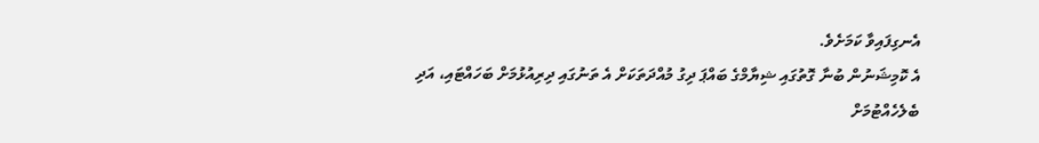އެނގިފައިވާ ކަމަށެވެ.
އެ ކޮމިޝަނުން ބުނާ ގޮތުގައި ޝިޔާމްގެ ބައްޕަ ދިގު މުއްދަތަކަށް އެ ތަނުގައި ދިރިއުޅުމަށް ބަހައްޓައި، އަދި ބެލެހެއްޓުމަށް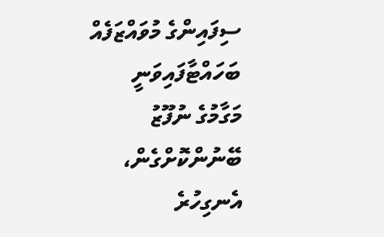ސިފައިންގެ މުވައްޒަފެއް ބަހައްޓާފައިވަނީ މަގާމުގެ ނުފޫޒު ބޭނުންކޮށްގެން، އެނގިހުރެ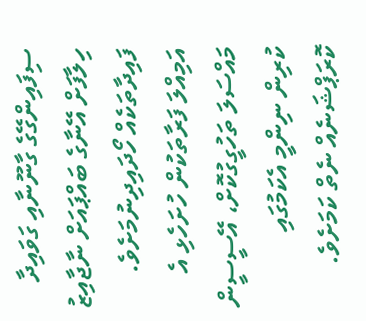ސިފައިންގޭގެ ގާނޫނާއި ގަވައިދާ ހިލާފަށް އޭނާގެ ބައްޕައަށް ނާޖާއިޒު ފައިދާތަކެއް ހޯދައިދިނުމަށެވެ.
އަމިއްލަ ފަރާތަކުން ހުށަހެޅި އެ މައްސަލަ ތަހުގީގުކޮށް، އޭސީސީން ކުރިން ނިންމީ އެކަމުގައި ކޮރަޕްޝަނެއް ނެތް ކަމަށެވެ.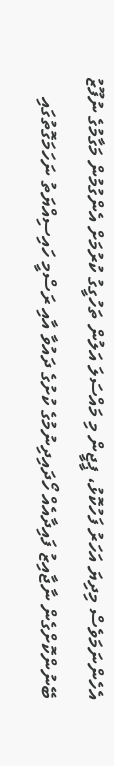އެހެންނަމަވެސް މިދިޔަ އަހަރު ފަހުކޮޅު، ޕީޖީން މި މައްސަލަ އަލުން ތަހުގީގު ކުރުމަށް އެންގުމުން މަގާމުގެ ނުފޫޒު ބޭނުންކޮށްގެން ނާޖާއިޒު ފައިދާއެއް ހޯދައިދިނުމުގެ ކުށުގެ ދައުވާ އާއި ރަސްމީ ހައިސިއްޔަތު ނަހަމަގޮތުގައި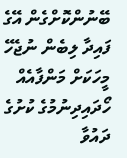ބޭނުންކޮށްގެން އޭގެ ފައިދާ ލިބެން ނުޖެހޭ މީހަކަށް މަންފާއެއް ހޯދައިދިނުމުގެ ކުށުގެ ދައުވާ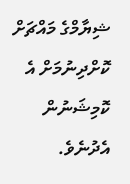ޝިޔާމްގެ މައްޗަށް ކޮށްދިނުމަށް އެ ކޮމިޝަނުން އެދުނެވެ.